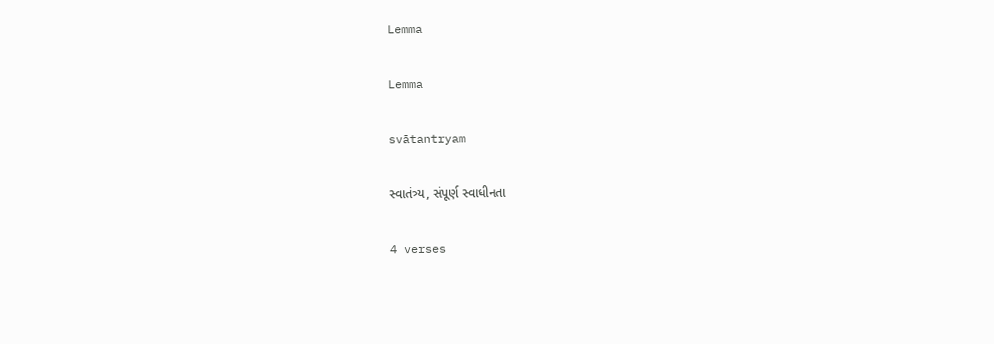Lemma

Lemma

svātantryam

સ્વાતંત્ર્ય, સંપૂર્ણ સ્વાધીનતા

4 verses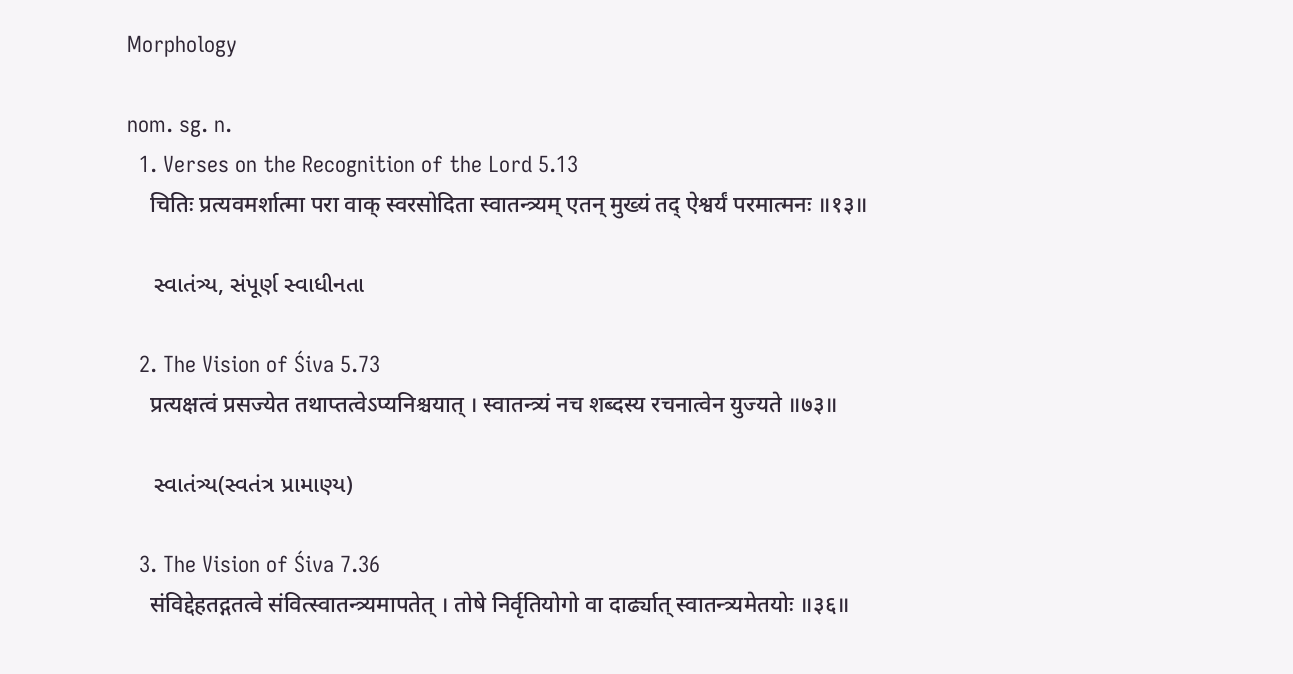Morphology

nom. sg. n.
  1. Verses on the Recognition of the Lord 5.13
    चितिः प्रत्यवमर्शात्मा परा वाक् स्वरसोदिता स्वातन्त्र्यम् एतन् मुख्यं तद् ऐश्वर्यं परमात्मनः ॥१३॥

    સ્વાતંત્ર્ય, સંપૂર્ણ સ્વાધીનતા

  2. The Vision of Śiva 5.73
    प्रत्यक्षत्वं प्रसज्येत तथाप्तत्वेऽप्यनिश्चयात् । स्वातन्त्र्यं नच शब्दस्य रचनात्वेन युज्यते ॥७३॥

    સ્વાતંત્ર્ય(સ્વતંત્ર પ્રામાણ્ય)

  3. The Vision of Śiva 7.36
    संविद्देहतद्गतत्वे संवित्स्वातन्त्र्यमापतेत् । तोषे निर्वृतियोगो वा दार्ढ्यात् स्वातन्त्र्यमेतयोः ॥३६॥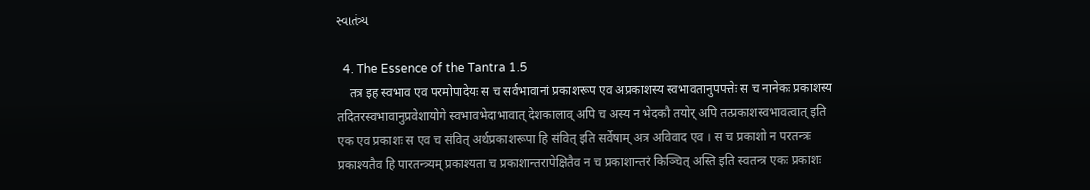સ્વાતંત્ર્ય

  4. The Essence of the Tantra 1.5
    तत्र इह स्वभाव एव परमोपादेयः स च सर्वभावानां प्रकाशरूप एव अप्रकाशस्य स्वभावतानुपपत्तेः स च नानेकः प्रकाशस्य तदितरस्वभावानुप्रवेशायोगे स्वभावभेदाभावात् देशकालाव् अपि च अस्य न भेदकौ तयोर् अपि तत्प्रकाशस्वभावत्वात् इति एक एव प्रकाशः स एव च संवित् अर्थप्रकाशरूपा हि संवित् इति सर्वेषाम् अत्र अविवाद एव । स च प्रकाशो न परतन्त्रः प्रकाश्यतैव हि पारतन्त्र्यम् प्रकाश्यता च प्रकाशान्तरापेक्षितैव न च प्रकाशान्तरं किञ्चित् अस्ति इति स्वतन्त्र एकः प्रकाशः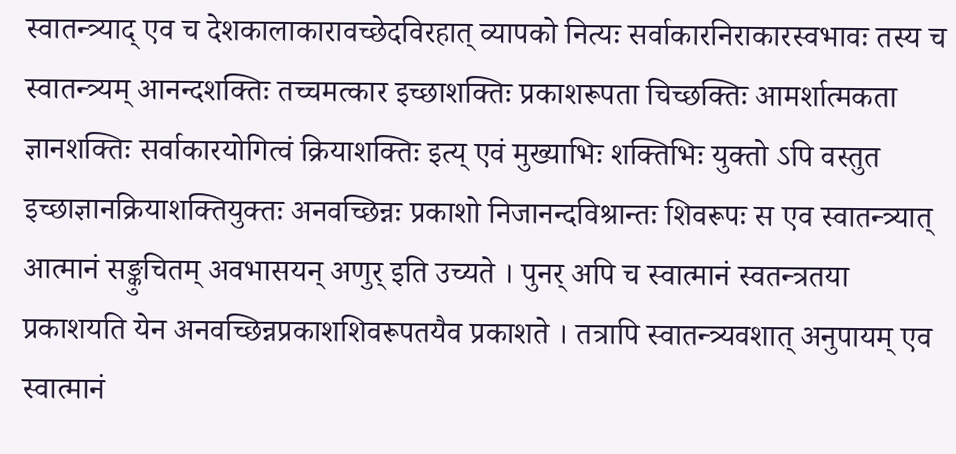स्वातन्त्र्याद् एव च देशकालाकारावच्छेदविरहात् व्यापको नित्यः सर्वाकारनिराकारस्वभावः तस्य च स्वातन्त्र्यम् आनन्दशक्तिः तच्चमत्कार इच्छाशक्तिः प्रकाशरूपता चिच्छक्तिः आमर्शात्मकता ज्ञानशक्तिः सर्वाकारयोगित्वं क्रियाशक्तिः इत्य् एवं मुख्याभिः शक्तिभिः युक्तो ऽपि वस्तुत इच्छाज्ञानक्रियाशक्तियुक्तः अनवच्छिन्नः प्रकाशो निजानन्दविश्रान्तः शिवरूपः स एव स्वातन्त्र्यात् आत्मानं सङ्कुचितम् अवभासयन् अणुर् इति उच्यते । पुनर् अपि च स्वात्मानं स्वतन्त्रतया प्रकाशयति येन अनवच्छिन्नप्रकाशशिवरूपतयैव प्रकाशते । तत्रापि स्वातन्त्र्यवशात् अनुपायम् एव स्वात्मानं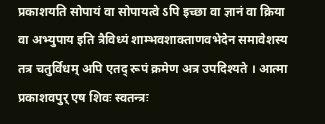प्रकाशयति सोपायं वा सोपायत्वे ऽपि इच्छा वा ज्ञानं वा क्रिया वा अभ्युपाय इति त्रैविध्यं शाम्भवशाक्ताणवभेदेन समावेशस्य तत्र चतुर्विधम् अपि एतद् रूपं क्रमेण अत्र उपदिश्यते । आत्मा प्रकाशवपुर् एष शिवः स्वतन्त्रः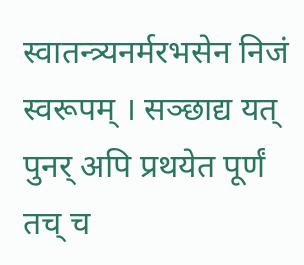स्वातन्त्र्यनर्मरभसेन निजं स्वरूपम् । सञ्छाद्य यत् पुनर् अपि प्रथयेत पूर्णं तच् च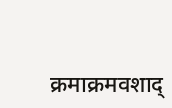क्रमाक्रमवशाद्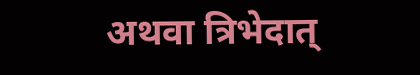अथवा त्रिभेदात्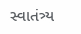સ્વાતંત્ર્ય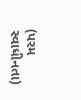(પરમ સ્વાધીનતા)